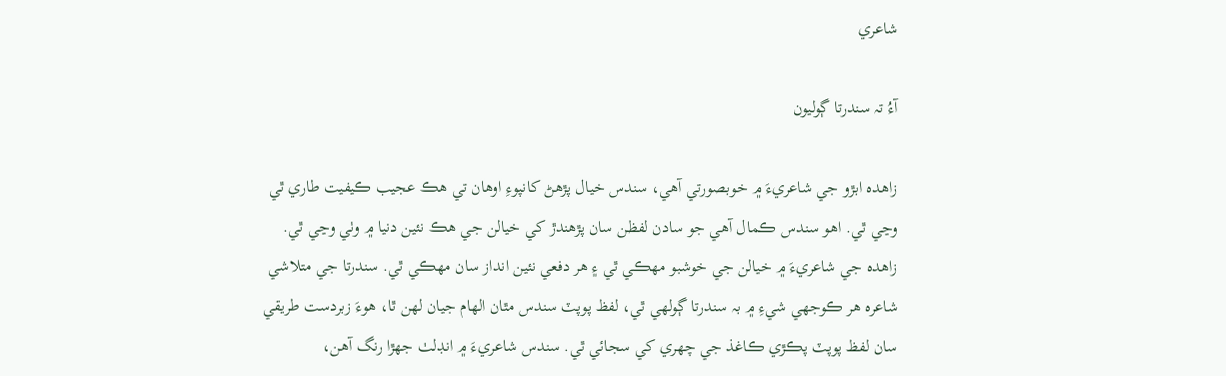شاعري

آءُ تہ سندرتا ڳوليون

زاهدہ ابڙو جي شاعريءَ ۾ خوبصورتي آهي، سندس خيال پڙهڻ کانپوءِ اوهان تي هڪ عجيب ڪيفيت طاري ٿي وڃي ٿي. اهو سندس ڪمال آهي جو سادن لفظن سان پڙهندڙ کي خيالن جي هڪ نئين دنيا ۾ وٺي وڃي ٿي. زاهدہ جي شاعريءَ ۾ خيالن جي خوشبو مھڪي ٿي ۽ هر دفعي نئين انداز سان مھڪي ٿي. سندرتا جي متلاشي شاعرہ هر ڪوجهي شيءِ ۾ بہ سندرتا ڳولھي ٿي، لفظ پوپٽ سندس مٿان الھام جيان لھن ٿا، هوءَ زبردست طريقي سان لفظ پوپٽ پڪڙي ڪاغذ جي چھري کي سجائي ٿي. سندس شاعريءَ ۾ انڊلٺ جھڙا رنگ آهن،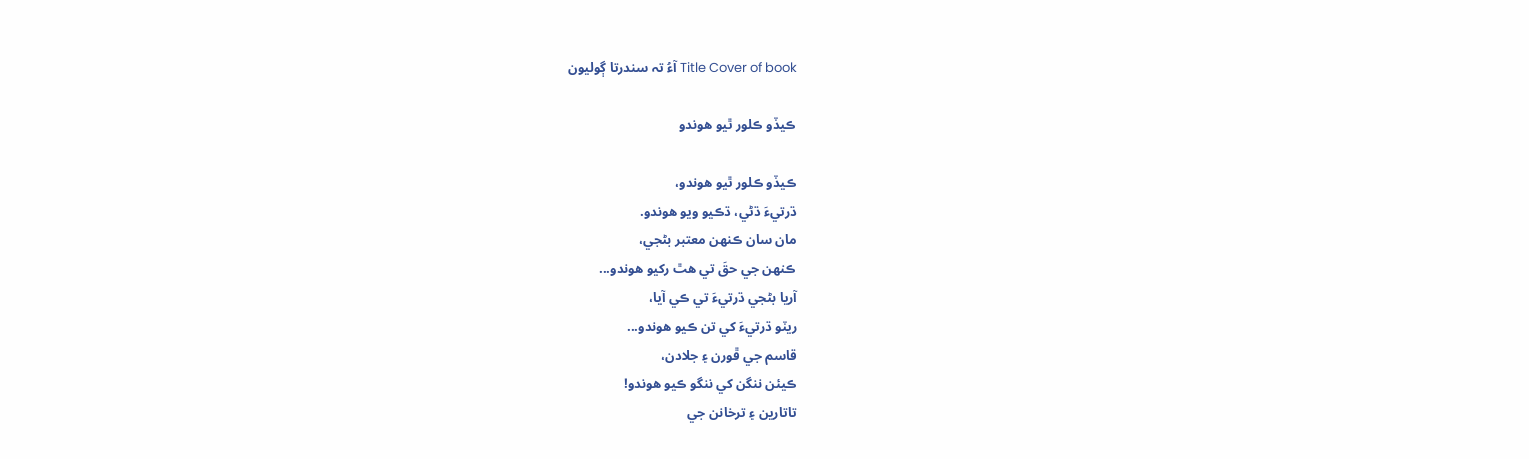Title Cover of book آءُ تہ سندرتا ڳوليون

ڪيڏو ڪلور ٿيو هوندو

ڪيڏو ڪلور ٿيو هوندو،
ڌرتيءَ ڌڻي، ڌڪيو ويو هوندو.
مان سان ڪنهن معتبر بڻجي،
ڪنهن جي حقَ تي هٿ رکيو هوندو...
آريا بڻجي ڌرتيءَ تي ڪي آيا،
ريٽو ڌرتيءَ کي تن ڪيو هوندو...
قاسم جي ڦورن ۽ جلادن،
ڪيئن ننگن کي ننگو ڪيو هوندو!
تاتارين ۽ ترخانن جي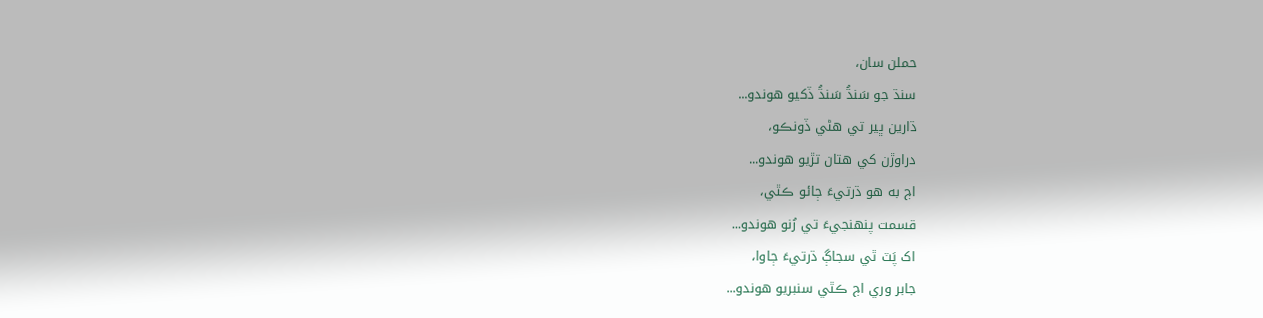حملن سان،
سنڌ جو سَنڌُ سَنڌُ ڏکيو هوندو...
ڌارين ڀير تي هڻي ڏونڪو،
دراوڙن کي هتان تڙيو هوندو...
اڄ به هو ڌرتيءَ ڄائو ڪٿي،
قسمت پنهنجيءَ تي رُنو هوندو...
اک پَٽ ٿي سجاڳ ڌرتيءَ ڄاوا،
جابر وري اڄ ڪٿي سنبريو هوندو...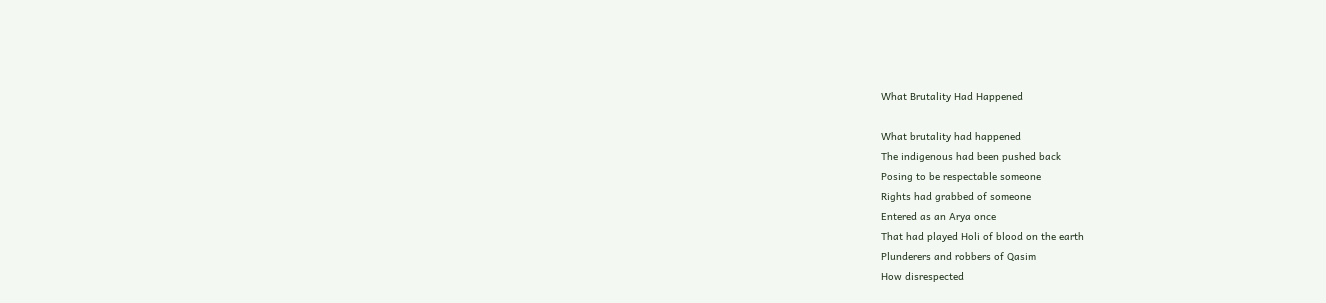What Brutality Had Happened

What brutality had happened
The indigenous had been pushed back
Posing to be respectable someone
Rights had grabbed of someone
Entered as an Arya once
That had played Holi of blood on the earth
Plunderers and robbers of Qasim
How disrespected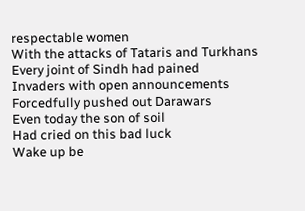respectable women
With the attacks of Tataris and Turkhans
Every joint of Sindh had pained
Invaders with open announcements
Forcedfully pushed out Darawars
Even today the son of soil
Had cried on this bad luck
Wake up be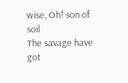wise, Oh! son of soil
The savage have got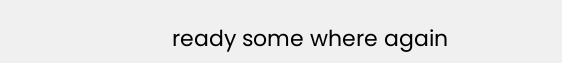ready some where again